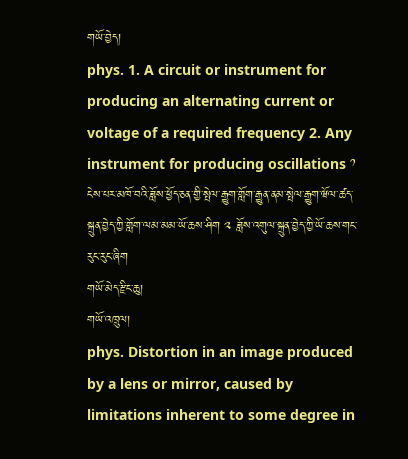གཡོ་བྱེད།
phys. 1. A circuit or instrument for producing an alternating current or voltage of a required frequency 2. Any instrument for producing oscillations ༡ ངེས་པར་མཁོ་བའི་ཟློས་ཕྱོད་ཅན་གྱི་སྤེལ་རྒྱུག་གློག་རྒྱུན་ནམ་སྤེལ་རྒྱུག་ཝོལ་ཚད་སྐྲུན་བྱེད་ཀྱི་གློག་ལམ་མམ་ཡོ་ཆས་ཤིག ༢ ཟློས་འགུལ་སྐྲུན་བྱེད་ཀྱི་ཡོ་ཆས་གང་རུང་རུང་ཞིག
གཡོ་མེད་རྫིང་ཆུ།
གཡོ་འཁྲུལ།
phys. Distortion in an image produced by a lens or mirror, caused by limitations inherent to some degree in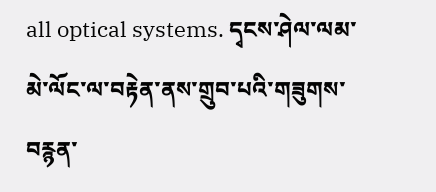all optical systems. དྭངས་ཤེལ་ལམ་མེ་ལོང་ལ་བརྟེན་ནས་གྲུབ་པའི་གཟུགས་བརྙན་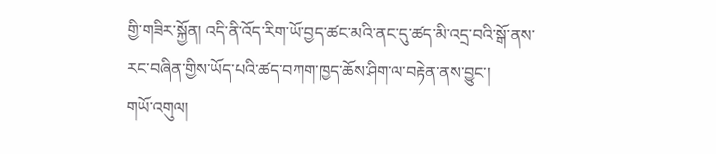གྱི་གཟིར་སྐྱོན། འདི་ནི་འོད་རིག་ཡོ་བྱད་ཚང་མའི་ནང་དུ་ཚད་མི་འདྲ་བའི་སྒོ་ནས་རང་བཞིན་གྱིས་ཡོད་པའི་ཚད་བཀག་ཁྱད་ཆོས་ཤིག་ལ་བརྟེན་ནས་བྱུང་།
གཡོ་འགུལ།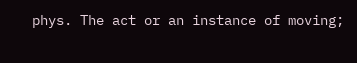phys. The act or an instance of moving;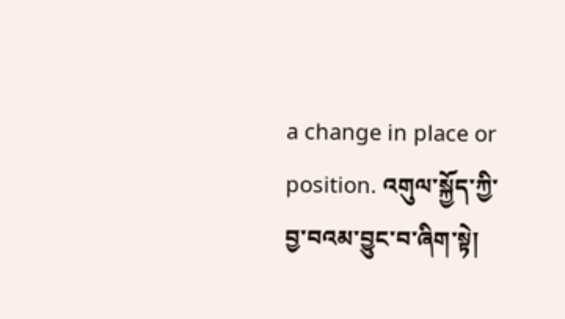a change in place or position. འགུལ་སྐྱོད་ཀྱི་བྱ་བའམ་བྱུང་བ་ཞིག་སྟེ།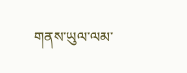གནས་ཡུལ་ལམ་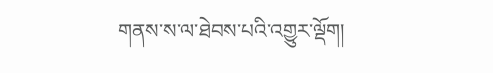གནས་ས་ལ་ཐེབས་པའི་འགྱུར་ལྡོག།